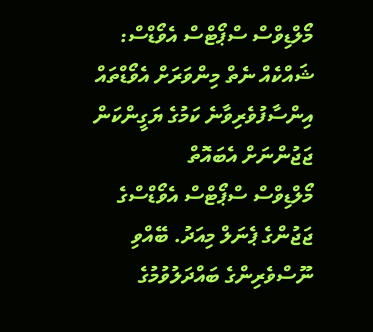މޯލްޑިވްސް ސްޕޯޓްސް އެވޯޑްސް: ޝައްކެއް ނެތް މިންވަރަށް އެވޯޑްތައް އިންސާފުވެރިވާނެ ކަމުގެ ޔަގީންކަން ޖަޖުންނަށް އެބައޮތް
މޯލްޑިވްސް ސްޕޯޓްސް އެވޯޑްސްގެ ޖަޖުންގެ ޕެނަލް މިއަދު. ބޭއްވި ނޫސްވެރިންގެ ބައްދަލުވުމުގެ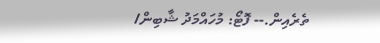ތެރެއިން.-- ފޮޓޯ: މުހައްމަދު ޝާބިން/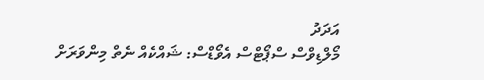އަދަދު
މޯލްޑިވްސް ސްޕޯޓްސް އެވޯޑްސް: ޝައްކެއް ނެތް މިންވަރަށް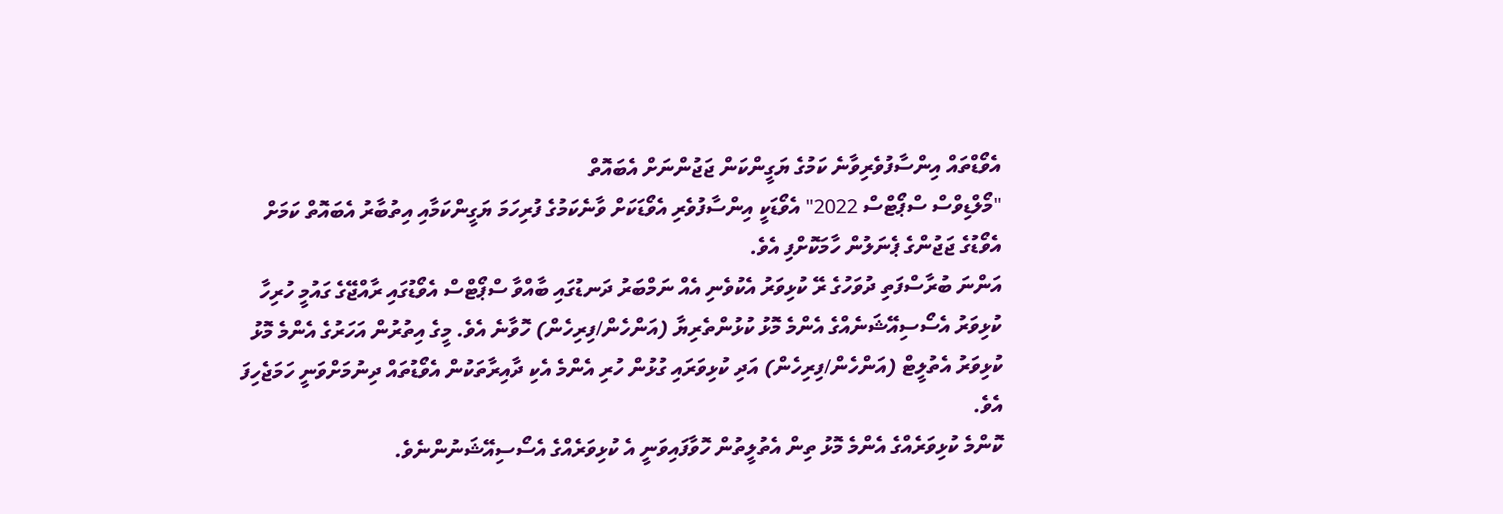އެވޯޑްތައް އިންސާފުވެރިވާނެ ކަމުގެ ޔަގީންކަން ޖަޖުންނަށް އެބައޮތް
"މޯލްޑިވްސް ސްޕޯޓްސް 2022" އެވޯޑަކީ އިންސާފުވެރި އެވޯޑަކަށް ވާނެކަމުގެ ފުރިހަމަ ޔަގީންކަމާއި އިތުބާރު އެބައޮތް ކަމަށް އެވޯޑުގެ ޖަޖުންގެ ޕެނަލުން ހާމަކޮށްފި އެވެ.
އަންނަ ބުރާސްފަތި ދުވަހުގެ ރޭ ކުޅިވަރު އެކުވެނި އެއް ނަމްބަރު ދަނޑުގައި ބާއްވާ ސްޕޯޓްސް އެވޯޑުގައި ރާއްޖޭގެ ގައުމީ ހުރިހާ ކުޅިވަރު އެސޯސިއޭޝަނެއްގެ އެންމެ މޮޅު ކުޅުންތެރިޔާ (އަންހެން/ފިރިހެން) ހޮވާނެ އެވެ. މީގެ އިތުރުން އަހަރުގެ އެންމެ މޮޅު ކުޅިވަރު އެތުލީޓް (އަންހެން/ފިރިހެން) އަދި ކުޅިވަރައި ގުޅުން ހުރި އެންމެ އެކި ދާއިރާތަކުން އެވޯޑުތައް ދިނުމަށްވަނީ ހަމަޖެހިފަ އެވެ.
ކޮންމެ ކުޅިވަރެއްގެ އެންމެ މޮޅު ތިން އެތުލީތުން ހޮވާފައިވަނީ އެ ކުޅިވަރެއްގެ އެސޯސިއޭޝަނުންނެވެ.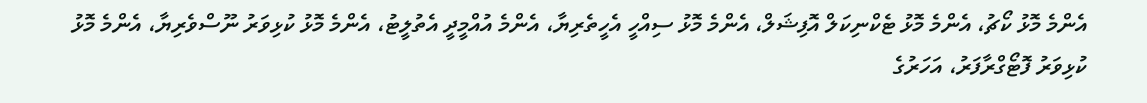އެންމެ މޮޅު ކޯޗު، އެންމެ މޮޅު ޓެކްނިކަލް އޮފިޝަލް، އެންމެ މޮޅު ސިއްހީ އެހީތެރިޔާ، އެންމެ އުއްމީދީ އެތުލީޓު، އެންމެ މޮޅު ކުޅިވަރު ނޫސްވެރިޔާ، އެންމެ މޮޅު ކުޅިވަރު ފޮޓޯގްރާފަރު، އަހަރުގެ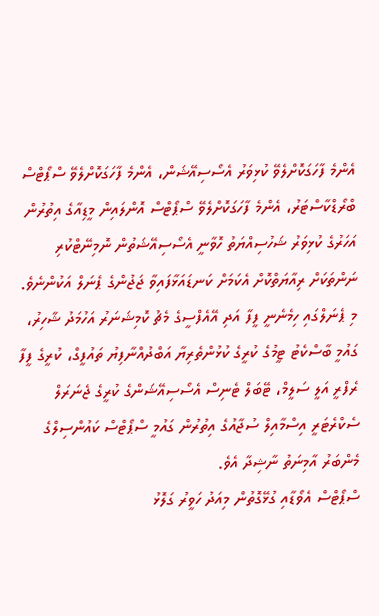އެންމެ ފާހަގަކޮށްލެވޭ ކުޅިވަރު އެސޯސިއޭޝަން، އެންމެ ފާހަގަކޮށްލެވޭ ސްޕޯޓްސް ބްރޯޑްކާސްޓަރު، އެންމެ ފާހަގަކޮށްލެވޭ ސްޕޯޓްސް އޮންލައިން މީޑިއާގެ އިތުރުން އަހަރުގެ ކުޅިވަރު ޝަހުސިއްޔަތު ހޮވާނީ އެސޯސިއޭޝަތުން ނޮމިނޭޓްކުރި ނަންތަކަށް ރިއާޔަތްކޮށް އެކަމަށް ކަނޑައަޅާފައިވާ ޖަޖުންގެ ޕެނަލް އަކުންނެވެ.
މި ޕެނަލްގައި ހިމެނެނީ ފީފާ އަދި އޭއެފްސީގެ މެޗު ކޮމިޝަނަރު އަހުމަދު ޝާހިރު، ގައުމީ ބާސްކެޓު ޓީމުގެ ކުރީގެ ކުޅުންތެރިޔާ އަބްދުއްނާފިޔު ތައުފީގް، ކުރީގެ ފީފާ ރެފްރީ އަލީ ސަލީމް، ޓޭބަލް ޓެނިސް އެސޯސިއޭޝަންގެ ކުރީގެ ޖެނަރަލް ސެކްރެޓަރީ އިސްމާއިލް ސުޖާއުގެ އިތުރުން ގައުމީ ސްޕޯޓްސް ކައުންސިލްގެ މެންބަރު އާމިނަތު ނާޝިދާ އެވެ.
ސްޕޯޓްސް އެވޯޑާއި ގުޅޭގޮތުން މިއަދު ހަވީރު ގަލޮޅު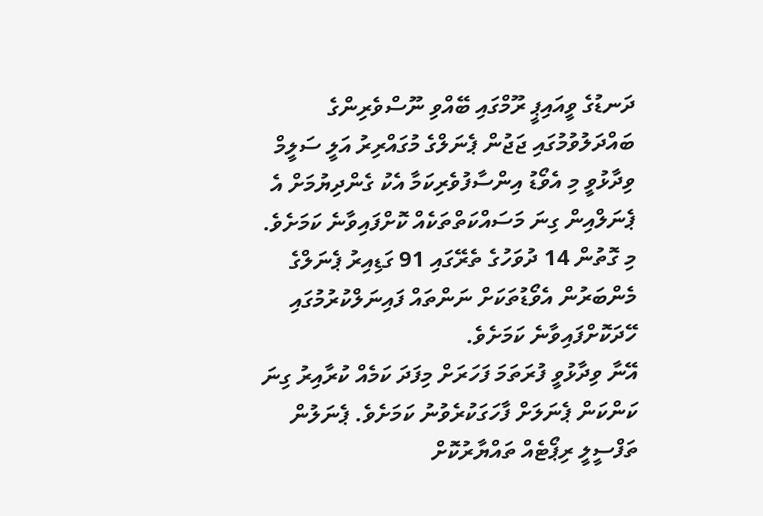ދަނޑުގެ ވީއައިޕީ ރޫމްގައި ބޭއްވި ނޫސްވެރިންގެ ބައްދަލުވުމުގައި ޖަޖުން ޕެނަލްގެ މުގައްރިރު އަލީ ސަލީމް ވިދާޅުވީ މި އެވޯޑު އިންސާފުވެރިކަމާ އެކު ގެންދިޔުމަށް އެ ޕެނަލްއިން ގިނަ މަސައްކަތްތަކެއް ކޮށްފައިވާނެ ކަމަށެވެ. މި ގޮތުން 14 ދުވަހުގެ ތެރޭގައި 91 ގަޑިއިރު ޕެނަލްގެ މެންބަރުން އެވޯޑުތަކަށް ނަންތައް ފައިނަލްކުރުމުގައި ހޭދަކޮށްފައިވާނެ ކަމަށެވެ.
އޭނާ ވިދާޅުވީ ފުރަތަމަ ފަހަރަށް މިފަދަ ކަމެއް ކުރާއިރު ގިނަ ކަންކަން ޕެނަލަށް ފާހަގަކުރެވުނު ކަމަށެވެ. ޕެނަލުން ތަފްސީލީ ރިޕޯޓެއް ތައްޔާރުކޮށް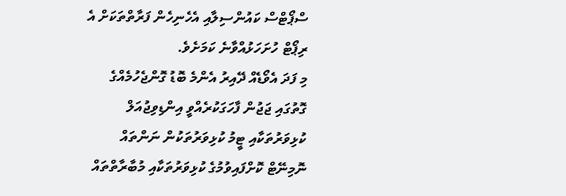ސްޕޯޓްސް ކައުންސިލާއި އެހެނިހެން ފަރާތްތަކަށް އެ ރިޕޯޓް ހުށަހަޅުއްވާނެ ކަމަށެވެ.
މި ފަދަ އެވޯޑެއް ދޭއިރު އެންމެ ބޮޑު ގޮންޖެހުމެއްގެ ގޮތުގައި ޖަޖުން ފާހަގަކުރެއްވީ އިންޑިވިޖުއަލް ކުޅިވަރުތަކާއި ޓީމު ކުޅިވަރުތަކުން ނަންތައް ނޮމިނޭޓް ކޮށްފައިވުމުގެ ކުޅިވަރުތަކާއި މުބާރާތްތައް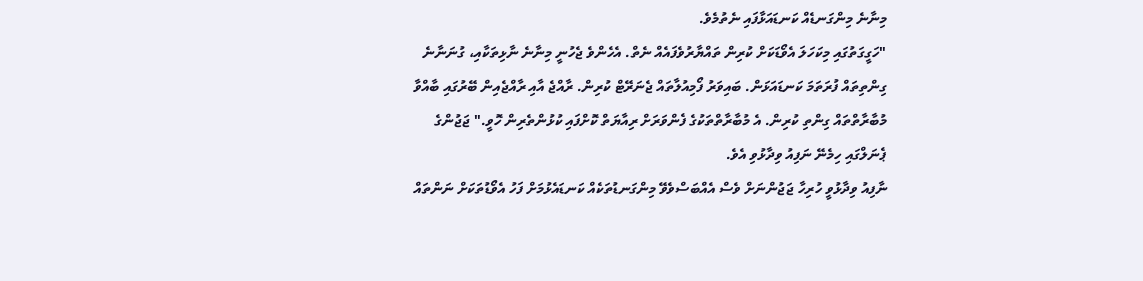މިނާނެ މިންގަނޑެއް ކަނޑައަޅާފައި ނެތުމެވެ.
"ހަގީގަތުގައި މިކަހަލަ އެވޯޑަކަށް ކުރިން ތައްޔާރުވެފައެއް ނެތް. އެހެންވެ ޖެހުނީ މިނާނެ ނާޅިތަކާއި، ގުނަނާނެ ގިންތިތައް ފުރަތަމަ ކަނޑައަޅަން. ބައިވަރު ފޯމިއުލާތައް ޖެނަރޭޓް ކުރިން. ރާއްޖެ އާއި ރާއްޖެއިން ބޭރުގައި ބާއްވާ މުބާރާތްތައް ގިންތި ކުރިން. އެ މުބާރާތްތަކުގެ ފެންވަރަށް ރިއާޔަތް ކޮށްފައި ކުޅުންތެރިން ހޮވީ." ޖަޖުންގެ ޕެނަލްގައި ހިމެނޭ ނަފިއު ވިދާޅުވި އެވެ.
ނާފިއު ވިދާޅުވީ ހުރިހާ ޖަޖުންނަށް ވެސް އެއްބަސްވެވޭ މިންގަނޑުތަކެއް ކަނޑައެޅުމަށް ފަހު އެވޯޑުތަކަށް ނަންތައް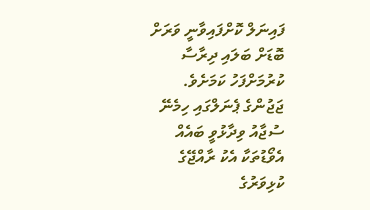ފައިނަލް ކޮށްފައިވާނީ ވަރަށް ބޮޑަށް ބަލައި ދިރާސާ ކުރުމަށްފަހު ކަމަށެވެ.
ޖަޖުންގެ ޕެނަލްގައި ހިމެނޭ ސުޖާއު ވިދާޅުވީ ބައެއް އެވޯޑުތަކާ އެކު ރާއްޖޭގެ ކުޅިވަރުގެ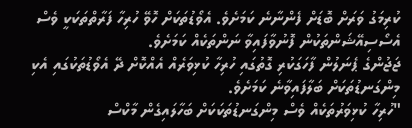ކުރިމަގު ވަރަށް ބޮޑަށް ފެންނާނެ ކަމަށެވެ. އެވޯޑުތަކަށް ހޮވޭ ހުރިހާ ފަރާތްތަކަކީ ވެސް އެސޯސިއޭޝަންތަކުން ފޮނުވާފައިވާ ނަންތަކެއް ކަމަށެވެ.
ޖަޖުންގެ ޕެނަލުން ފާހަގަކުރި ގޮތުގައި ހުރިހާ ކުޅިވަރެއް އެއްކޮށް ދޭ އެވޯޑުތަކުގައި އެކި މިންގަނޑުތަކަށް ބަލާފައިވާނެ ކަމަށެވެ.
"ހުރިހާ ކުޅިވަރުތަކެއް ވެސް މިންގަނޑުތަކަކަށް ބަހާލައިގެން މާކްސް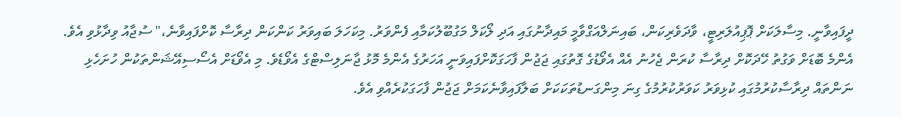ދީފައިވާނީ. މިސާލަކަށް ޕޮޕިއުލަރިޓީ، ވާދަވެރިކަން، ބައިނަލްއަގްވާމީ މައިދާނުގައި އަދި ލޯކަލް މަގުބޫލުކަމާއި ފެންވަރު. މިކަހަލަ ބައިވަރު ކަންކަން ދިރާސާ ކޮށްފައިވާނެ،" ސުޖާއު ވިދާޅުވި އެވެ.
އެންމެ ބޮޑަށް ވަގުތު ހޭދަކޮށް ދިރާސާ ކުރަން ޖެހުނު އެއް އެވޯޑުގެ ގޮތުގައި ޖަޖުން ފާހަގަކޮށްފައިވަނީ އަހަރުގެ އެންމެ މޮޅު ޖާނަލިސްޓްގެ އެވޯޑެވެ. މި އެވޯޑަށް އެސޯސިއޭޝަންތަކުން ހުށަހެޅި ނަންތައް ދިރާސާކުރުމުގައި ކުޅިވަރު ކަވަރުކުރުމުގެ ގިނަ މިންގަނޑުތަކަކަށް ބަލާފައިވާނެކަމަށް ޖަޖުން ފާހަގަކުރެއްވި އެވެ.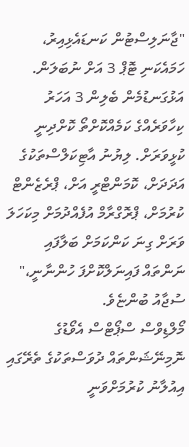"ޖާނަލިސްޓުން ކަނޑައެޅިއިރު، ހަމައެކަނި ޓޮޕް 3 އަށް ނުބަލަން. އަޅުގަނޑުމެން ބެލިން 3 އަހަރު ކިހާވަރެއްގެ ކަމެއްކޮށްތޯ ކޮށްދިނީ ކުޅީވަރަށް. ލިޔުނު އާޓިކަލްސްތަކުގެ އަދަދަށް، ކޮމަންޓްރީ އަށް، ޕްރެޒެންޓް ކުރުމަށް، ޕްރޮގްރާމް އުފެއްދުމަށް މިކަހަލަ ވަރަށް ގިނަ ކަންކަމަށް ބަލާފައި ނަންތައް ފައިނަލްކޮށްފަ ހުންނާނީ،" ސުޖާއު ބުންޏެވެ.
މޯލްޑިވްސް ސްޕޯޓްސް އެވޯޑުގެ ނޮމިނޭޝަންތައް ދުވަސްތަކުގެ ތެރޭގައި އިއުލާނު ކުރުމަށްވަނީ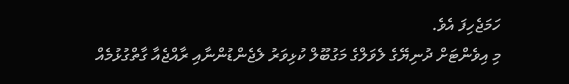ހަމަޖެހިފަ އެވެ.
މި އިވެންޓަށް ދުނިޔޭގެ ލެވަލްގެ މަގުބޫލް ކުޅިވަރު ލެޖެންޑުންނާއި ރާއްޖެއާ ގާތްގުޅުމެއް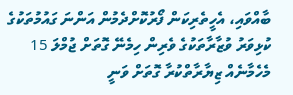ބާއްވައި، އެހީތެރިކަން ފޯރުކޮށްދެމުން އަންނަ ގައުމުތަކުގެ ކުޅިވަރު ވުޒާރާތަކުގެ ވެރިން ހިމެނޭ ގޮތަށް ޖުމްލަ 15 މެހެމާނެއް ޒިޔާރާތްކުރާ ގޮތަށް ވަނީ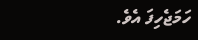ހަމަޖެހިފަ އެވެ.